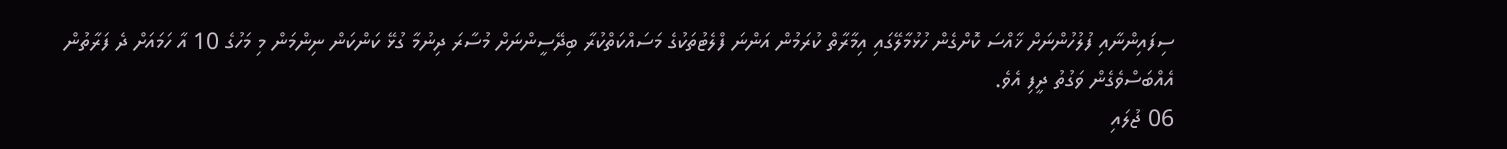ސިފައިންނާއި ފުލުހުންނަށް ޚާއްސަ ކޮށްގެން ހުޅުމާލޭގައި އިމާރާތް ކުރަމުން އަންނަ ފްލެޓުތަކުގެ މަސައްކަތްކުރާ ބިދޭސީންނަށް މުސާރަ ދިނުމާ ގުޅޭ ކަންކަން ނިންމަން މި މަހުގެ 10 އާ ހަމައަށް ދެ ފަރާތުން އެއްބަސްވެގެން ވަގުތު ދީފި އެވެ.
06 ޖުލައި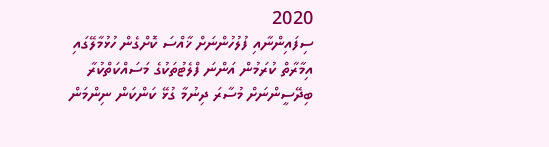2020
ސިފައިންނާއި ފުލުހުންނަށް ޚާއްސަ ކޮށްގެން ހުޅުމާލޭގައި އިމާރާތް ކުރަމުން އަންނަ ފްލެޓުތަކުގެ މަސައްކަތްކުރާ ބިދޭސީންނަށް މުސާރަ ދިނުމާ ގުޅޭ ކަންކަން ނިންމަން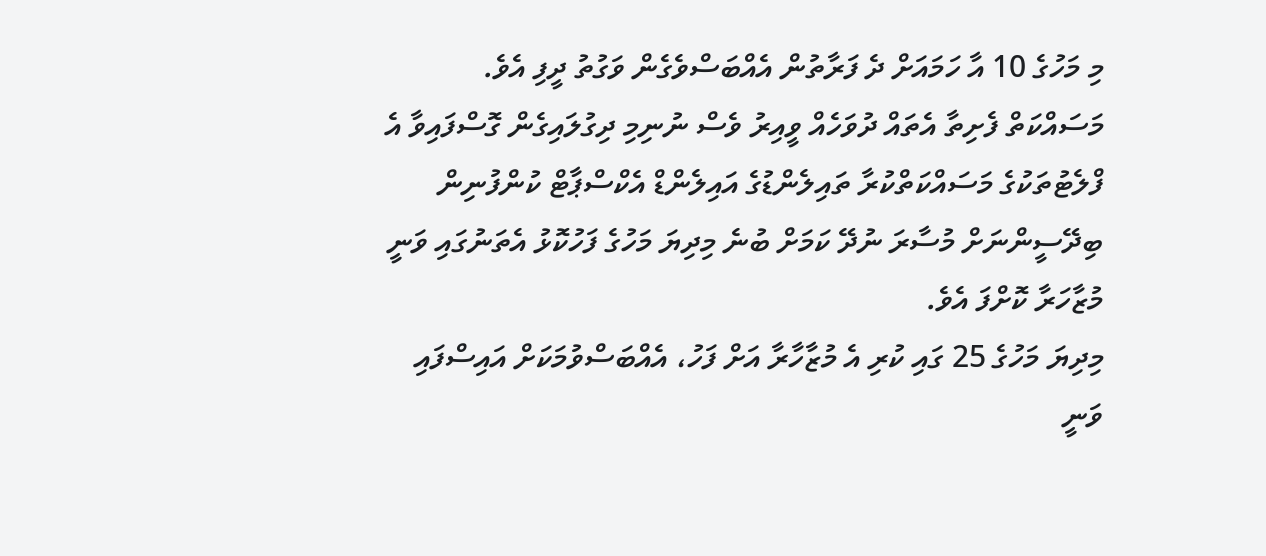މި މަހުގެ 10 އާ ހަމައަށް ދެ ފަރާތުން އެއްބަސްވެގެން ވަގުތު ދީފި އެވެ.
މަސައްކަތް ފެށިތާ އެތައް ދުވަހެއް ވީއިރު ވެސް ނުނިމި ދިގުލައިގެން ގޮސްފައިވާ އެ ފްލެޓުތަކުގެ މަސައްކަތްކުރާ ތައިލެންޑުގެ އައިލެންޑް އެކްސްޕާޓް ކުންފުނިން ބިދޭސީންނަށް މުސާރަ ނުދޭ ކަމަށް ބުނެ މިދިޔަ މަހުގެ ފަހުކޮޅު އެތަނުގައި ވަނީ މުޒާހަރާ ކޮށްފަ އެވެ.
މިދިޔަ މަހުގެ 25 ގައި ކުރި އެ މުޒާހާރާ އަށް ފަހު، އެއްބަސްވުމަކަށް އައިސްފައި ވަނީ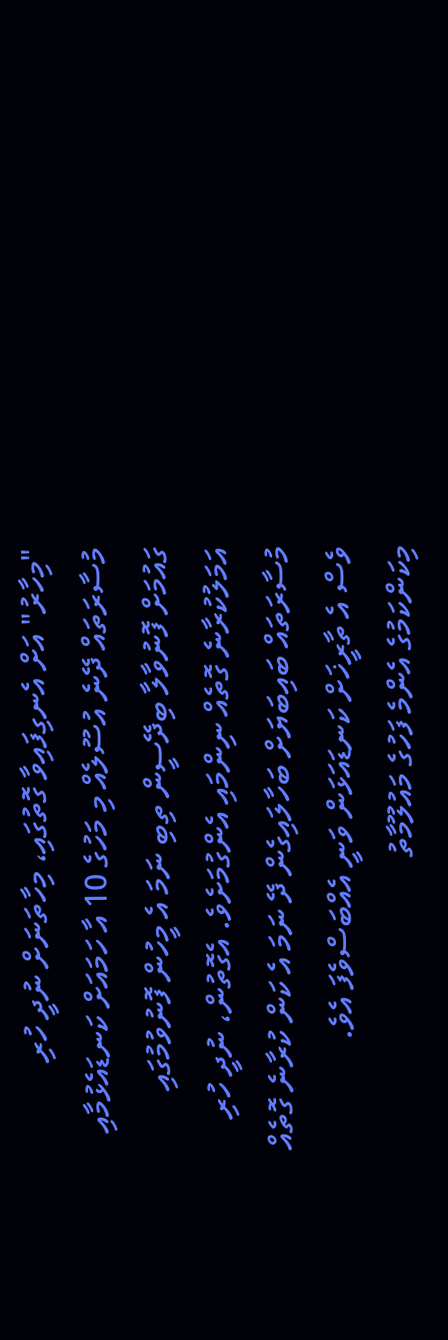"މިހާރު" އަށް އެނގިފައިވާ ގޮތުގައި، މިހާތަނަށް ނުދީ ހުރި މުސާރަތައް ދޭނެ އުސޫލެއް މި މަހުގެ 10 އާ ހަމައަށް ކަނޑައެޅުމާއި ގައުމަށް ފޮނުވާލާ ބިދޭސީން ތިބި ނަމަ އެ މީހުން ފޮނުވުމުގައި އަމަލުކުރާނެ ގޮތެއް ނިންމައި އެންގުމަށެވެ. އެގޮތުން، ނުދީ ހުރި މުސާރަތައް ބައިބަޔަށް ބަހާލައިގެން ދޭ ނަމަ އެ ކަން ކުރާނެ ގޮތެއް ވެސް އެ ތާރީޚަށް ކަނޑައަޅަން ވަނީ އެއްބަސްވެފަ އެވެ.
މިކަންކަމުގެ އެންމެ ފަހުގެ މައުލޫމާތު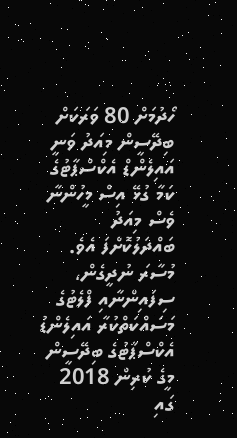ހޯދުމަށް 80 ވަރަކަށް ބިދޭސީން މިއަދު ވަނީ އައިލެންޑް އެކްސްޕާޓުގެ ކަމާ ގުޅޭ އިސް މީހުންނާ ވެސް މިއަދު ބައްދަލުކޮށްފަ އެވެ.
މުސާރަ ނުދީގެން، ސިފައިންނާއި ފްލެޓުގެ މަސައްކަތްކުރާ އައިލެންޑު އެކްސްޕާޓުގެ ބިދޭސީން މީގެ ކުރިން 2018 ގައި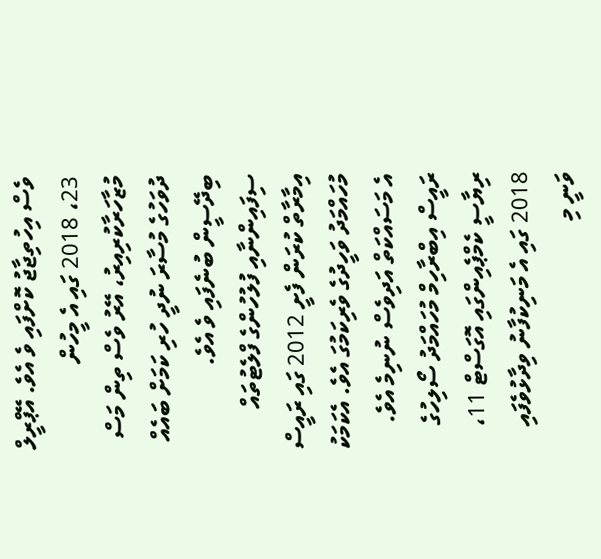ވެސް އިހުތިޖާޖު ކޮށްފައި ވެ އެވެ. އޭޕްރީލް 23، 2018 ގައި އެ މީހުން މުޒާހަރާކުރިއިރު، އޭރު ވެސް ތިން މަސް ދުވަހުގެ މުސާރަ ނުދީ ހުރި ކަމަށް ބައެއް ބިދޭސީން ބުނެފައި ވެ އެވެ.
ސިފައިންނާއި ފުލުހުންގެ ފްލެޓުތައް އިމާރާތް ކުރަން ފެށީ 2012 ގައި ރައީސް މުހައްމަދު ވަހީދުގެ ވެރިކަމުގަ އެވެ. އެކަމަކު އެ މަސައްކަތް އަދިވެސް ނުނިމެ އެވެ.
ރައީސް އިބްރާހިމް މުހައްމަދު ސޯލިހުގެ ރިޔާސީ ކެމްޕެއިންގައި އޮގަސްޓް 11، 2018 ގައި އެ މަނިކުފާނު ވިދާޅުވެފައި ވަނީ މި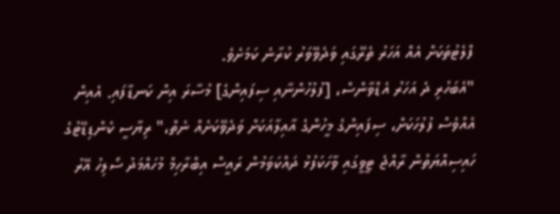ފްލެޓުތަކަށް އެއް އަހަރު ތެރޭގައި ވަދެވޭވަރު ކުރާނެ ކަމަށެވެ.
"އެބަހުރި ދެ އަހަރު އެޑްވާންސް، [ފުލުހުންނާއި ސިފައިންގެ] މުސާރަ އިން ކަނޑާފައި. އެއިން އެއްވެސް ފުލުހަކަށް، ސިފައިންގެ މީހުންގެ އާއިލާއަކަށް ވަދެވޭކަށެއް ނެތް،" ރިޔާސީ ކެންޑިޑޭޓުގެ ހައިސިއްޔަތުން ރާއްޖެ ޓީވީގައި ވާހަކަފުޅު ދައްކަވަމުން ރައީސް އިބްރާހިމް މުހައްމަދު ސޯލިހު އޭރު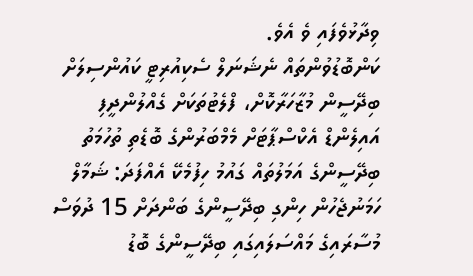ވިދާޅުވެފައި ވެ އެވެ.
ކަންބޮޑުވުންތައް ނެޝަނަލް ސެކިއުރިޓީ ކައުންސިލަށް
ބިދޭސީން މުޒާހަރާކޮށް، ފްލެޓުތަކަށް ގެއްލުންދީފި
އައިލެންޑް އެކްސްޕާޓަށް މެމްބަރުންގެ ބޮޑެތި ތުހުމަތު
ބިދޭސީންގެ އަމަލުތައް ގައުމު ހިފުމެކޭ އެއްފަދަ: ޝަމާލް
ހަމަނުޖެހުން ހިންގި ބިދޭސީންގެ ބަންދަށް 15 ދުވަސް
މުސާރައިގެ މައްސަލައިގައި ބިދޭސީންގެ ބޮޑު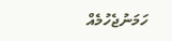ހަމަނުޖެހުމެއް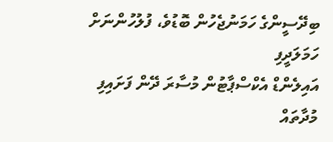ބިދޭސީންގެ ހަމަނުޖެހުން ބޮޑުވެ، ފުލުހުންނަށް ހަމަލަދީފި
އައިލެންޑް އެކްސްޕާޓުން މުސާރަ ދޭން ފަށައިފި
މުދާތައް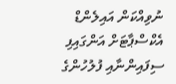ނުވިއްކަން އައިލެންޑް އެކްސްޕާޓަށް އަންގައިފި
ސިފައިންނާއި ފުލުހުންގެ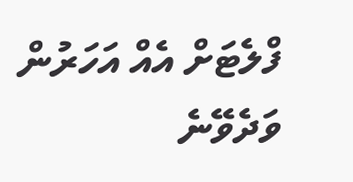ފްލެޓަށް އެއް އަހަރުން ވަދެވޭނެ